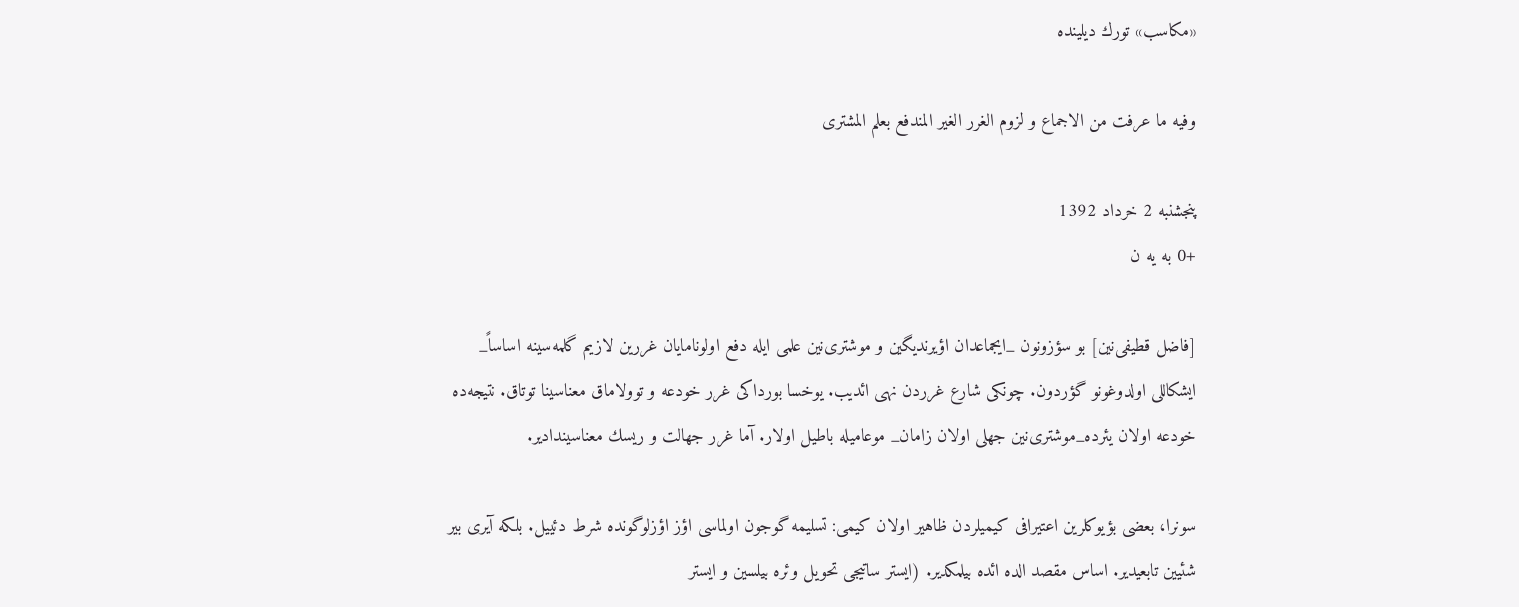«مكاسب» تورك دیلینده

وفیه ما عرفت من الاجماع و لزوم الغرر الغیر المندفع بعلم المشتری

پنجشنبه 2 خرداد 1392
+0 به یه ن

[فاضل قطیفی‌نین] بو سؤزونون _ایجماعدان اؤیرندیگین و موشتری‌نین علمی ایله دفع اولونامایان غررین لازیم گلمه‌سینه اساساً_ ایشكاللی اولدوغونو گؤردون. چونكی شارع غرردن نهی ائدیب. یوخسا بورداكی غرر خودعه و توولاماق معناسینا توتاق. نتیجه‌ده خودعه اولان یئرده_موشتری‌نین جهلی اولان زامان_ موعامیله باطیل اولار. آما غرر جهالت و ریسك معناسیندادیر.

سونرا، بعضی بؤیوكلرین اعتیرافی كیمیلردن ظاهیر اولان كیمی: تسلیمه گوجون اولماسی اؤز اؤزلوگونده شرط دئییل. بلكه آیری بیر شئیین تابعیدیر. اساس مقصد الده ائده بیلمكدیر. (ایستر ساتیجی تحویل وئره بیلسین و ایستر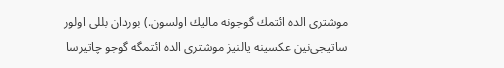موشتری الده ائتمك گوجونه مالیك اولسون.) بوردان بللی اولور ساتیجی‌نین عكسینه یالنیز موشتری الده ائتمگه گوجو چاتیرسا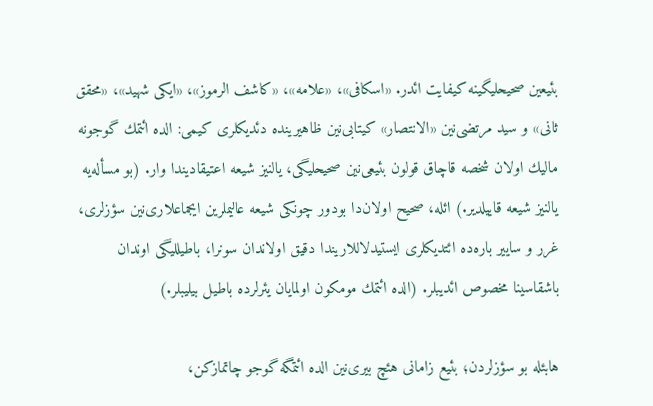بئیعین صحیحلیگینه كیفایت ائدر. «اسكافی»، «علامه»، «كاشف الرموز»، «ایكی شهید»، «محقق ثانی» و سید مرتضی‌نین «الانتصار» كیتابی‌نین ظاهیرینده دئدیكلری كیمی: الده ائتمك گوجونه مالیك اولان شخصه قاچاق قولون بئیعی‌نین صحیحلیگی، یالنیز شیعه اعتیقادیندا وار. (بو مسأله‌یه یالنیز شیعه قاییلدیر.) ائله، صحیح اولان‌دا بودور چونكی شیعه عالیملرین ایجماعلاری‌نین سؤزلری، غرر و ساییر باره‌ده ائتدیكلری ایستیدلاللاریندا دقیق اولاندان سونرا، باطیللیگی اوندان باشقاسینا مخصوص ائدیبلر. (الده ائتمك مومكون اولمایان یئرلرده باطیل بیلیبلر.)

هابئله بو سؤزلردن؛ بئیع زامانی هئچ بیری‌نین الده ائتمگه گوجو چاتمازكن،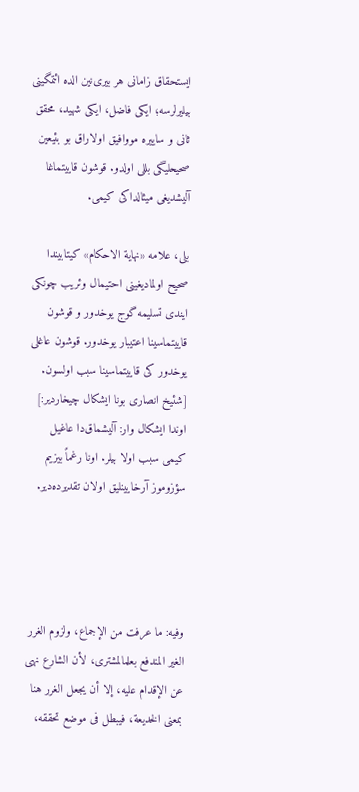ایستحقاق زامانی هر بیری‌نین الده ائتمگینی بیلیرلرسه؛ ایكی فاضل، ایكی شهید، محقق ثانی و ساییره مووافیق اولاراق بو بئیعین صحیحلیگی بللی اولدو. قوشون قاییتماغا آلیشدیغی میثالداكی كیمی.

بلی، علامه‌ «نهایة الاحكام» كیتابیندا صحیح اولمادیغینی احتیمال وئریب چونكی ایندی تسلیمه گوج یوخدور و قوشون قاییتماسینا اعتیبار یوخدور. قوشون عاغلی یوخدور كی قاییتماسینا سبب اولسون. [شئیخ انصاری بونا ایشكال چیخاردیر:] اوندا ایشكال وار: آلیشماق‌دا عاغیل كیمی سبب اولا بیلر. اونا رغماً بیزیم سؤزوموز آرخایینلیق اولان تقدیرده‌دیر.




وفیه: ما عرفت من الإجماع، ولزوم الغرر الغیر المندفع بعلمالمشتری، لأن الشارع نهى عن الإقدام علیه، إلا أن یجعل الغرر هنا بمعنى الخدیعة، فیبطل فی موضع تحققه،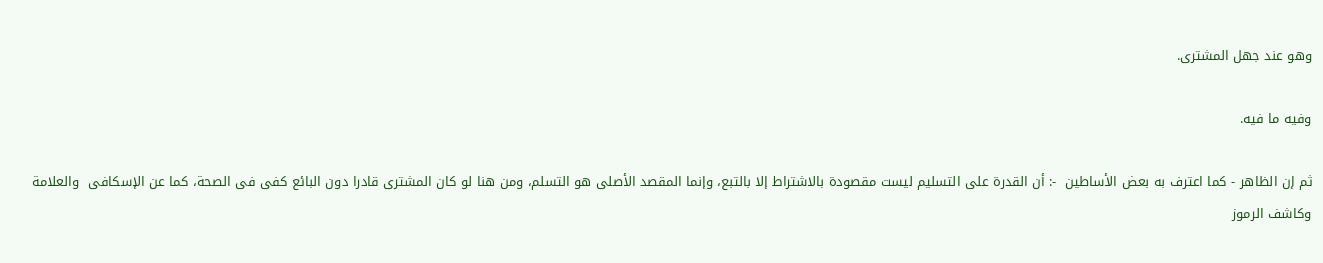وهو عند جهل المشتری.

وفیه ما فیه.

ثم إن الظاهر - كما اعترف به بعض الأساطین  -: أن القدرة على التسلیم لیست مقصودة بالاشتراط إلا بالتبع، وإنما المقصد الأصلی هو التسلم، ومن هنا لو كان المشتری قادرا دون البائع كفى فی الصحة، كما عن الإسكافی  والعلامة  وكاشف الرموز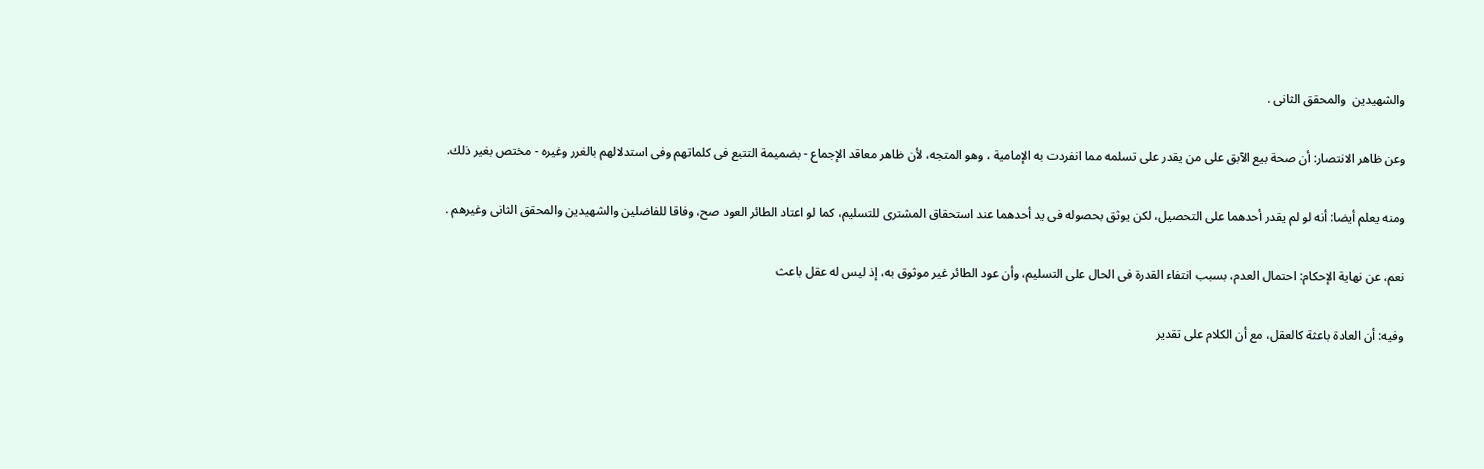والشهیدین  والمحقق الثانی .

وعن ظاهر الانتصار: أن صحة بیع الآبق على من یقدر على تسلمه مما انفردت به الإمامیة ، وهو المتجه، لأن ظاهر معاقد الإجماع - بضمیمة التتبع فی كلماتهم وفی استدلالهم بالغرر وغیره - مختص بغیر ذلك.

ومنه یعلم أیضا: أنه لو لم یقدر أحدهما على التحصیل، لكن یوثق بحصوله فی ید أحدهما عند استحقاق المشتری للتسلیم، كما لو اعتاد الطائر العود صح، وفاقا للفاضلین والشهیدین والمحقق الثانی وغیرهم .

نعم، عن نهایة الإحكام: احتمال العدم، بسبب انتفاء القدرة فی الحال على التسلیم، وأن عود الطائر غیر موثوق به، إذ لیس له عقل باعث

وفیه: أن العادة باعثة كالعقل، مع أن الكلام على تقدیر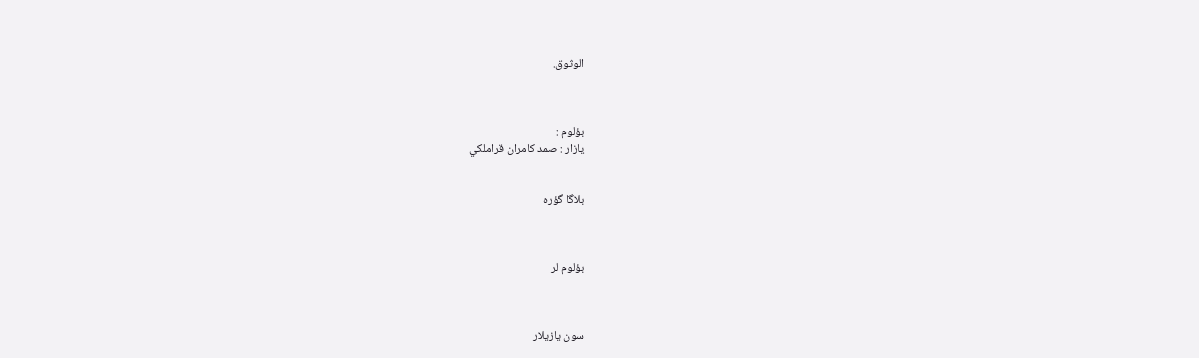الوثوق.



بؤلوم :
یازار : صمد كامران قراملكي


بلاگا گؤره



بؤلوم لر



سون یازیلار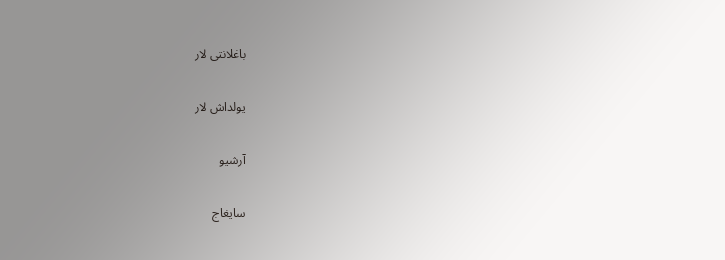باغلانتی لار

یولداش لار

آرشیو

سایغاج